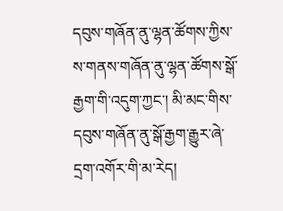དབུས་གཞོན་ནུ་ལྷན་ཚོགས་ཀྱིས་ས་གནས་གཞོན་ནུ་ལྷན་ཚོགས་སྒོ་རྒྱག་གི་འདུག་ཀྱང་། མི་མང་གིས་དབུས་གཞོན་ནུ་སྒོ་རྒྱག་རྒྱུར་ཞེ་དྲག་འགོར་གི་མ་རེད།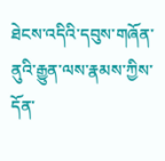ཐེངས་འདིའི་དབུས་གཞོན་ནུའི་རྒྱུན་ལས་རྣམས་ཀྱིས་དོན་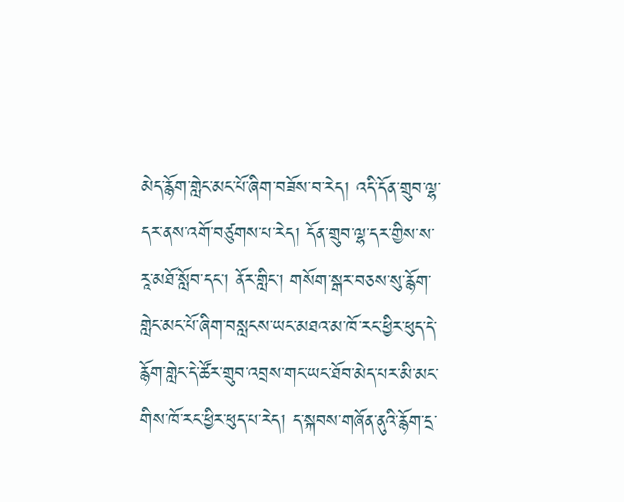མེད་རྙོག་གླེང་མང་པོ་ཞིག་བཟོས་བ་རེད། འདི་དོན་གྲུབ་ལྷ་དར་ནས་འགོ་བཙུགས་པ་རེད། དོན་གྲུབ་ལྷ་དར་གྱིས་ས་རཱ་མཐོ་སློབ་དང་། ནོར་གླིང་། གསོག་སྒར་བཅས་སུ་རྙོག་གླེང་མང་པོ་ཞིག་བསླངས་ཡང་མཐའ་མ་ཁོ་རང་ཕྱིར་ཕུད་དེ་རྙོག་གླེང་དེ་ཚོར་གྲུབ་འབྲས་གང་ཡང་ཐོབ་མེད་པར་མི་མང་གིས་ཁོ་རང་ཕྱིར་ཕུད་པ་རེད། ད་སྐབས་གཞོན་ནུའི་རྙོག་དྲ་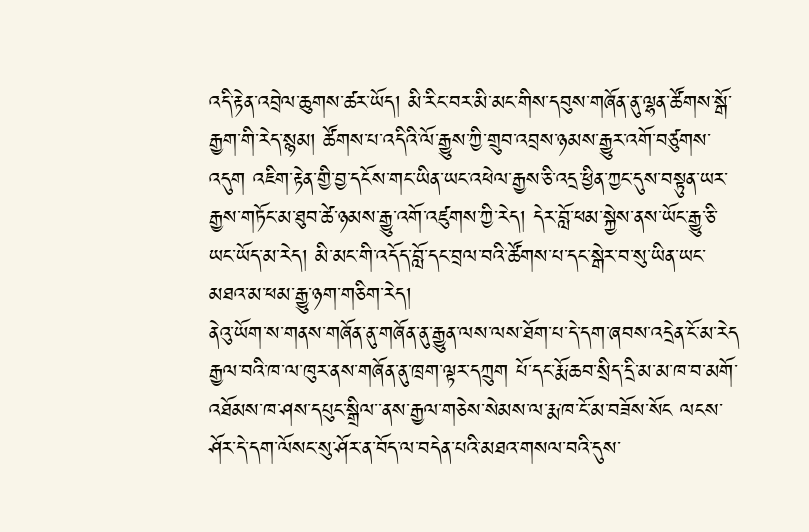འདི་རྟེན་འབྲེལ་ཆུགས་ཚར་ཡོད། མི་རིང་བར་མི་མང་གིས་དབུས་གཞོན་ནུ་ལྷན་ཚོགས་སྒོ་རྒྱག་གི་རེད་སྙམ། ཚོགས་པ་འདིའི་ལོ་རྒྱུས་ཀྱི་གྲུབ་འབྲས་ཉམས་རྒྱུར་འགོ་བཙུགས་འདུག འཇིག་རྟེན་གྱི་བྱ་དངོས་གང་ཡིན་ཡང་འཕེལ་རྒྱས་ཅི་འདྲ་ཕྱིན་ཀྱང་དུས་བསྟུན་ཡར་རྒྱས་གཏོང་མ་ཐུབ་ཚེ་ཉམས་རྒྱུ་འགོ་འཛུགས་ཀྱི་རེད། དེར་བློ་ཕམ་སྐྱེས་ནས་ཡོང་རྒྱུ་ཅི་ཡང་ཡོད་མ་རེད། མི་མང་གི་འདོད་བློ་དང་བྲལ་བའི་ཚོགས་པ་དང་སྒེར་བ་སུ་ཡིན་ཡང་མཐའ་མ་ཕམ་རྒྱུ་ཉག་གཅིག་རེད།
ནེའུ་ཡོག་ས་གནས་གཞོན་ནུ་གཞོན་ནུ་རྒྱུན་ལས་ལས་ཐོག་པ་དེ་དག་ཞབས་འདྲེན་ངོ་མ་རེད རྒྱལ་བའི་ཁ་ལ་ཁུར་ནས་གཞོན་ནུ་ཁྲག་ལྟར་དཀྲུག པོ་དང་རྨོ་ཆབ་སྲིད་དྲི་མ་མ་ཁ་བ་མགོ་འཐོམས་ཁ་ཤས་དཔུང་སྒྲིལ་་ནས་རྒྱལ་གཅེས་སེམས་ལ་རྨ་ཁ་ངོ་མ་བཟོས་སོང ལངས་ཤོར་དེ་དག་ལོསང་སུ་ཤོར་ན་བོད་ལ་བདེན་པའི་མཐའ་གསལ་བའི་དུས་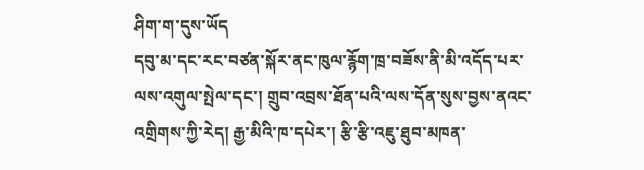ཤིག་ག་དུས་ཡོད
དབུ་མ་དང་རང་བཙན་སྐོར་ནང་ཁུལ་རྙོག་ཁྲ་བཟོས་ནི་མི་འདོད་པར་ལས་འགུལ་སྤེལ་དང་། གྲུབ་འབྲས་ཐོན་པའི་ལས་དོན་སུས་བྱས་ནའང་འགྲིགས་ཀྱི་རེད། རྒྱ་མིའི་ཁ་དཔེར་། རྩི་རྩི་འཇུ་ཐུབ་མཁན་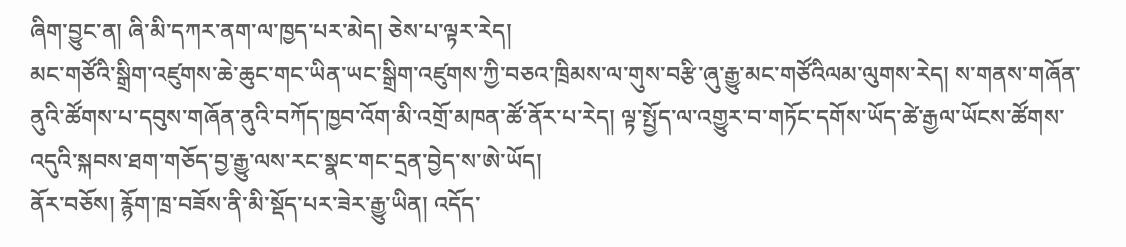ཞིག་བྱུང་ན། ཞི་མི་དཀར་ནག་ལ་ཁྱད་པར་མེད། ཅེས་པ་ལྟར་རེད།
མང་གཙོའི་སྒྲིག་འཛུགས་ཆེ་ཆུང་གང་ཡིན་ཡང་སྒྲིག་འཛུགས་ཀྱི་བཅའ་ཁྲིམས་ལ་གུས་བརྩི་ཞུ་རྒྱུ་མང་གཙོའིལམ་ལུགས་རེད། ས་གནས་གཞོན་ནུའི་ཚོགས་པ་དབུས་གཞོན་ནུའི་བཀོད་ཁྱབ་འོག་མི་འགྲོ་མཁན་ཚོ་ནོར་པ་རེད། ལྟ་སྤྱོད་ལ་འགྱུར་བ་གཏོང་དགོས་ཡོད་ཚེ་རྒྱལ་ཡོངས་ཚོགས་འདུའི་སྐབས་ཐག་གཅོད་བྱ་རྒྱུ་ལས་རང་སྣང་གང་དྲན་བྱེད་ས་ཨེ་ཡོད།
ནོར་བཅོས། རྙོག་ཁྲ་བཟོས་ནི་མི་སྡོད་པར་ཟེར་རྒྱུ་ཡིན། འདོད་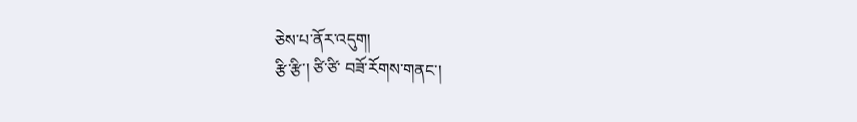ཅེས་པ་ནོར་འདུག།
རྩི་རྩི་། ཙི་ཙི་ བཟོ་རོགས་གནང་།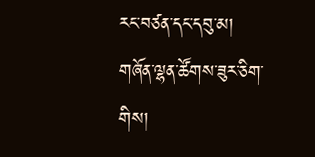རང་བཙན་དང་དབུ་མ།
གཞོན་ལྷན་ཚོགས་ཟུར་ཅིག་གིས།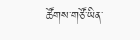ཚོགས་གཙོ་ཡིན་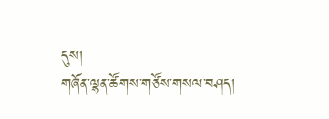དུས།
གཞོན་ལྷན་ཚོགས་གཙོས་གསལ་བཤད།